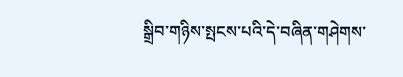སྒྲིབ་གཉིས་སྤངས་པའི་དེ་བཞིན་གཤེགས་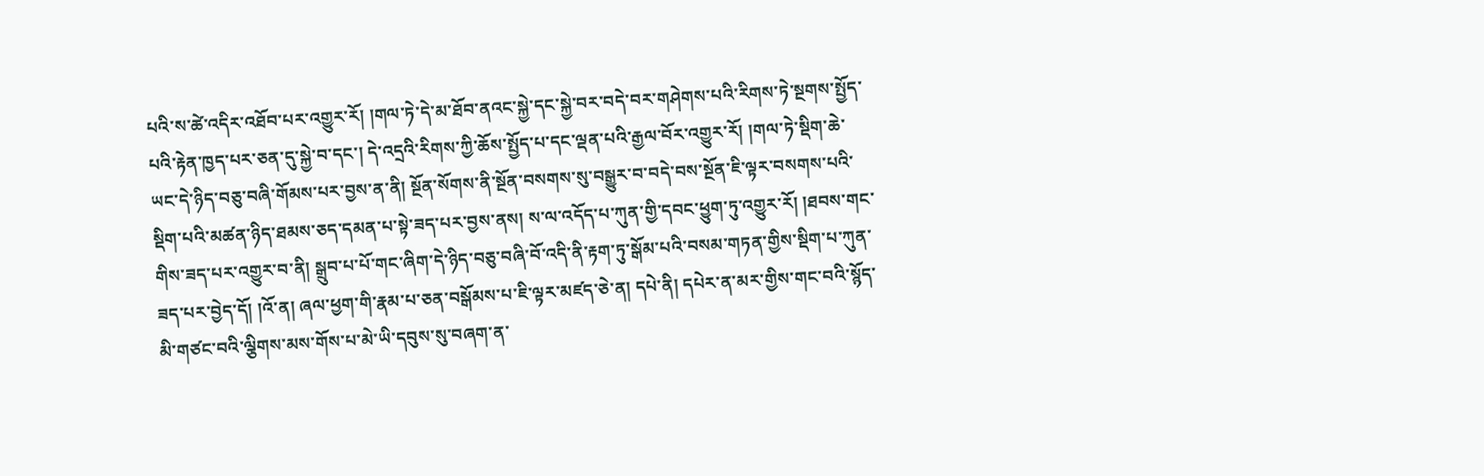པའི་ས་ཚེ་འདིར་འཐོབ་པར་འགྱུར་རོ། །གལ་ཏེ་དེ་མ་ཐོབ་ནའང་སྐྱེ་དང་སྐྱེ་བར་བདེ་བར་གཤེགས་པའི་རིགས་ཏེ་སྔགས་སྤྱོད་པའི་རྟེན་ཁྱད་པར་ཅན་དུ་སྐྱེ་བ་དང་། དེ་འདྲའི་རིགས་ཀྱི་ཆོས་སྤྱོད་པ་དང་ལྡན་པའི་རྒྱལ་བོར་འགྱུར་རོ། །གལ་ཏེ་སྡིག་ཆེ་ཡང་དེ་ཉིད་བཅུ་བཞི་གོམས་པར་བྱས་ན་ནི། སྔོན་སོགས་ནི་སྔོན་བསགས་སུ་བསྒྱུར་བ་བདེ་བས་སྔོན་ཇི་ལྟར་བསགས་པའི་སྡིག་པའི་མཚན་ཉིད་ཐམས་ཅད་དམན་པ་སྟེ་ཟད་པར་བྱས་ནས། ས་ལ་འདོད་པ་ཀུན་གྱི་དབང་ཕྱུག་ཏུ་འགྱུར་རོ། །ཐབས་གང་གིས་ཟད་པར་འགྱུར་བ་ནི། སྒྲུབ་པ་པོ་གང་ཞིག་དེ་ཉིད་བཅུ་བཞི་བོ་འདི་ནི་རྟག་ཏུ་སྒོམ་པའི་བསམ་གཏན་གྱིས་སྡིག་པ་ཀུན་ཟད་པར་བྱེད་དོ། །འོ་ན། ཞལ་ཕྱག་གི་རྣམ་པ་ཅན་བསྒོམས་པ་ཇི་ལྟར་མཛད་ཅེ་ན། དཔེ་ནི། དཔེར་ན་མར་གྱིས་གང་བའི་སྙོད་མི་གཙང་བའི་ལྕིགས་མས་གོས་པ་མེ་ཡི་དབུས་སུ་བཞག་ན་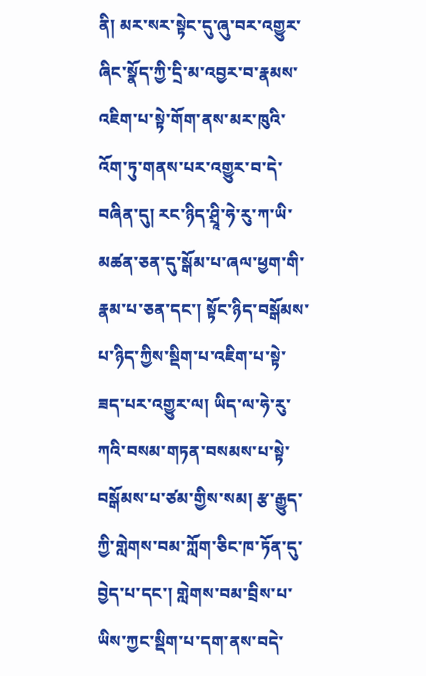ནི། མར་སར་སྟེང་དུ་ཞུ་བར་འགྱུར་ཞིང་སྣོད་ཀྱི་དྲི་མ་འབྱར་བ་རྣམས་འཇིག་པ་སྟེ་གོག་ནས་མར་ཁུའི་འོག་ཏུ་གནས་པར་འགྱུར་བ་དེ་བཞིན་དུ། རང་ཉིད་ཤྲཱི་ཧེ་རུ་ཀ་ཡི་མཚན་ཅན་དུ་སྒོམ་པ་ཞལ་ཕྱག་གི་རྣམ་པ་ཅན་དང་། སྟོང་ཉིད་བསྒོམས་པ་ཉིད་ཀྱིས་སྡིག་པ་འཇིག་པ་སྟེ་ཟད་པར་འགྱུར་ལ། ཡིད་ལ་ཧེ་རུ་ཀའི་བསམ་གཏན་བསམས་པ་སྟེ་བསྒོམས་པ་ཙམ་གྱིས་སམ། རྩ་རྒྱུད་ཀྱི་གླེགས་བམ་ཀློག་ཅིང་ཁ་ཏོན་དུ་བྱེད་པ་དང་། གླེགས་བམ་བྲིས་པ་ཡིས་ཀྱང་སྡིག་པ་དག་ནས་བདེ་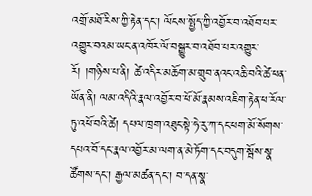འགྲོ་མཐོ་རིས་ཀྱི་རྟེན་དང་། ལོངས་སྤྱོད་ཀྱི་འབྱོར་བ་འཐོབ་པར་འགྱུར་བའམ་ཡང་ན་འཁོར་ལོ་བསྒྱུར་བ་འཐོབ་པར་འགྱུར་རོ། །གཉིས་པ་ནི། ཚེ་འདིར་མཆོག་མ་གྲུབ་ནའང་འཆི་བའི་ཚེ་ཕན་ཡོན་ནི། ལམ་འདིའི་རྣལ་འབྱོར་བ་ཕོ་མོ་རྣམས་འཇིག་རྟེན་ཕ་རོལ་ཏུ་འཕོ་བའི་ཚེ། དཔལ་ཁྲག་འཐུང་སྟེ་ཧེ་རུ་ཀ་དང་ཕག་མོ་སོགས་དཔའ་བོ་དང་རྣལ་འབྱོར་མ་ལག་ན་མེ་ཏོག་དང་བདུག་སྦོས་སྣ་ཚོགས་དང་། རྒྱལ་མཚན་དང་། བ་དན་སྣ་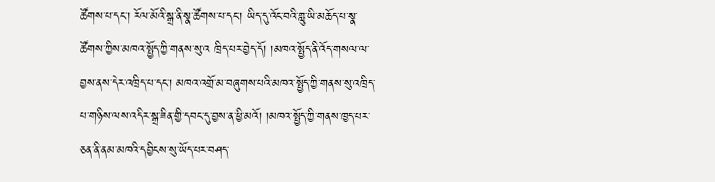ཚོགས་པ་དང་། རོལ་མོའི་སྒྲ་ནི་སྣ་ཚོགས་པ་དང་། ཡིད་དུ་འོང་བའི་གླུ་ཡི་མཆོད་པ་སྣ་ཚོགས་ཀྱིས་མཁའ་སྤྱོད་ཀྱི་གནས་སུ་འ ཁྲིད་པར་བྱེད་དོ། །མཁའ་སྤྱོད་ནི་འོད་གསལ་ལ་བྱས་ནས་དེར་འཁྲིད་པ་དང་། མཁའ་འགྲོ་མ་བཞུགས་པའི་མཁའ་སྤྱོད་ཀྱི་གནས་སུ་འཁྲིད་པ་གཉིས་ལས་འདིར་སྒྲ་ཟིན་གྱི་དབང་དུ་བྱས་ན་ཕྱི་མའོ། །མཁའ་སྤྱོད་ཀྱི་གནས་ཁྱད་པར་ཅན་ནི་ནམ་མཁའི་དབྱིངས་སུ་ཡོད་པར་བཤད་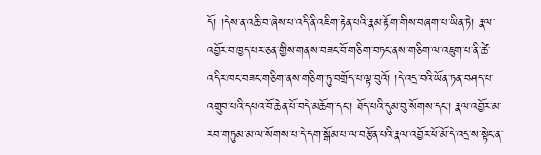དོ། །དེས་ན་འཆི་བ་ཞེས་པ་འདི་ནི་འཇིག་རྟེན་པའི་རྣམ་རྟོག་གིས་བཞག་པ་ཡིན་ཏེ། རྣལ་འབྱོར་བ་ཁྱད་པར་ཅན་གྱིས་གནས་བཟང་བོ་གཅིག་བཏང་ནས་གཅིག་ལ་འཇུག་པ་ནི་ཚེ་འདིར་ཁང་བཟང་གཅིག་ནས་གཅིག་ཏུ་བགྲོད་པ་ལྟ་བུའོ། །དེ་འདྲ་བའི་ཡོན་ཏན་བཤད་པ་འགྲུབ་པའི་དཔའ་བོ་ཆེན་པོ་བདེ་མཆོག་དང་། ཐོད་པའི་དུམ་བུ་སོགས་དང་། རྣལ་འབྱོར་མ་རབ་གཏུམ་མ་ལ་སོགས་པ་དེ་དག་སྒོམ་པ་ལ་བརྩོན་པའི་རྣལ་འབྱོར་ཕོ་མོ་དེ་འདྲ་ས་སྟེང་ན་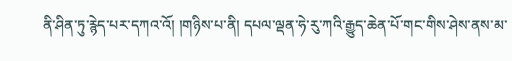ནི་ཤིན་ཏུ་རྙེད་པར་དཀའ་འོ། །གཉིས་པ་ནི། དཔལ་ལྡན་ཧེ་རུ་ཀའི་རྒྱུད་ཆེན་པོ་གང་གིས་ཤེས་ནས་མ་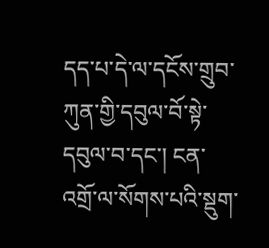དད་པ་དེ་ལ་དངོས་གྲུབ་ཀུན་གྱི་དབུལ་བོ་སྟེ་དབུལ་བ་དང་། ངན་འགྲོ་ལ་སོགས་པའི་སྡུག་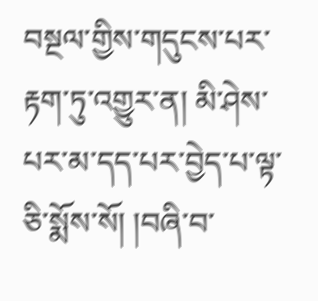བསྔལ་གྱིས་གདུངས་པར་རྟག་ཏུ་འགྱུར་ན། མི་ཤེས་པར་མ་དད་པར་བྱེད་པ་ལྟ་ཅི་སྨོས་སོ། །བཞི་བ་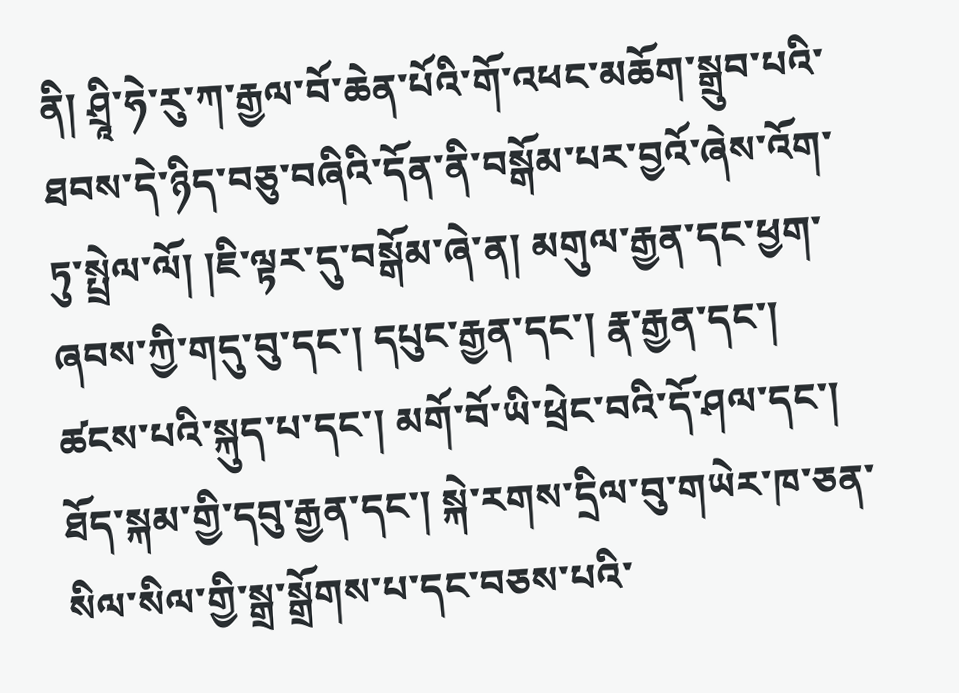ནི། ཤྲཱི་ཧེ་རུ་ཀ་རྒྱལ་བོ་ཆེན་པོའི་གོ་འཕང་མཆོག་སྒྲུབ་པའི་ཐབས་དེ་ཉིད་བཅུ་བཞིའི་དོན་ནི་བསྒོམ་པར་བྱའོ་ཞེས་འོག་ཏུ་སྤྲེལ་ལོ། །ཇི་ལྟར་དུ་བསྒོམ་ཞེ་ན། མགུལ་རྒྱན་དང་ཕྱག་ཞབས་ཀྱི་གདུ་བུ་དང་། དཔུང་རྒྱན་དང་། རྣ་རྒྱན་དང་། ཚངས་པའི་སྐུད་པ་དང་། མགོ་བོ་ཡི་ཕྲེང་བའི་དོ་ཤལ་དང་། ཐོད་སྐམ་གྱི་དབུ་རྒྱན་དང་། སྐེ་རགས་དྲིལ་བུ་གཡེར་ཁ་ཅན་སིལ་སིལ་གྱི་སྒྲ་སྒྲོགས་པ་དང་བཅས་པའི་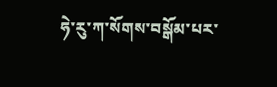ཧེ་རུ་ཀ་སོགས་བསྒོམ་པར་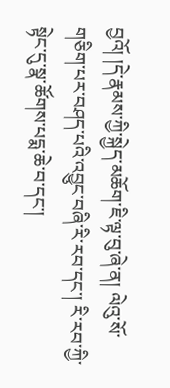བྱའོ། །དེ་རྣམས་ཀྱི་སྐྱེད་མཆོག་ཇི་ལྟ་བུ་ཞེ་ན། ལེའུ་སོ་གཅིག་པར་བཤད་པའི་འབྱུང་བཞི་རི་རབ་དང་། རི་རབ་ཀྱི་སྟེང་དུ་སྣ་ཚོགས་པདྨ་ཆེ་བ་དང་།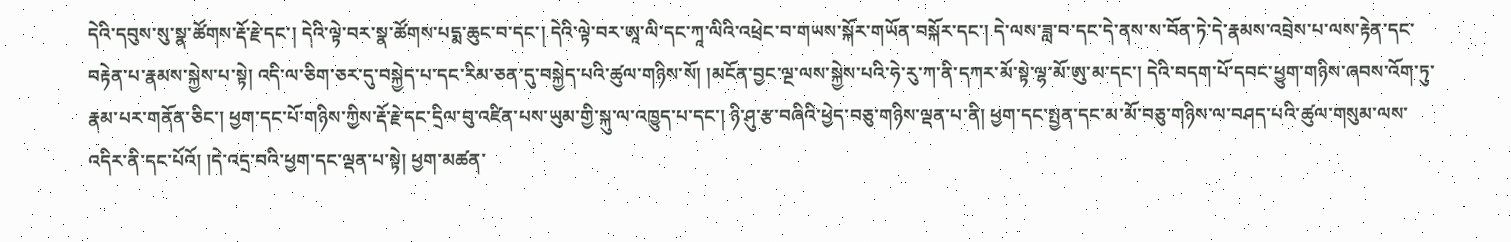དེའི་དབུས་སུ་སྣ་ཚོགས་རྡོ་རྗེ་དང་། དེའི་ལྟེ་བར་སྣ་ཚོགས་པདྨ་ཆུང་བ་དང་། དེའི་ལྟེ་བར་ཨཱ་ལི་དང་ཀཱ་ལིའི་འཕྲེང་བ་གཡས་སྐོར་གཡོན་བསྐོར་དང་། དེ་ལས་ཟླ་བ་དང་དེ་ནས་ས་བོན་ཏེ་དེ་རྣམས་འབྲེས་པ་ལས་རྟེན་དང་བརྟེན་པ་རྣམས་སྐྱེས་པ་སྟེ། འདི་ལ་ཅིག་ཅར་དུ་བསྐྱེད་པ་དང་རིམ་ཅན་དུ་བསྐྱེད་པའི་ཚུལ་གཉིས་སོ། །མངོན་བྱང་ལྔ་ལས་སྐྱེས་པའི་ཧེ་རུ་ཀ་ནི་དཀར་མོ་སྟེ་ལྷ་མོ་ཨུ་མ་དང་། དེའི་བདག་པོ་དབང་ཕྱུག་གཉིས་ཞབས་འོག་ཏུ་རྣམ་པར་གནོན་ཅིང་། ཕྱག་དང་པོ་གཉིས་ཀྱིས་རྡོ་རྗེ་དང་དྲིལ་བུ་འཛིན་པས་ཡུམ་གྱི་སྐུ་ལ་འཁྱུད་པ་དང་། ཉི་ཤུ་རྩ་བཞིའི་ཕྱེད་བཅུ་གཉིས་ལྡན་པ་ནི། ཕྱག་དང་སྤྱན་དང་མ་མོ་བཅུ་གཉིས་ལ་བཤད་པའི་ཚུལ་གསུམ་ལས་འདིར་ནི་དང་པོའོ། །དེ་འདྲ་བའི་ཕྱག་དང་ལྡན་པ་སྟེ། ཕྱག་མཚན་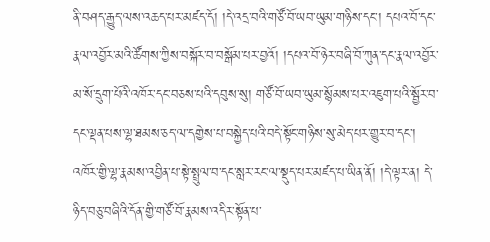ནི་བཤད་རྒྱུད་ལས་འཆད་པར་མཛད་དོ། །དེ་འདྲ་བའི་གཙོ་བོ་ཡབ་ཡུམ་གཉིས་དང་། དཔའ་བོ་དང་རྣལ་འབྱོར་མའི་ཚོགས་ཀྱིས་བསྐོར་བ་བསྒོམ་པར་བྱའོ། །དཔའ་བོ་ཉེར་བཞི་བོ་ཀུན་དང་རྣལ་འབྱོར་མ་སོ་དྲུག་པོའི་འཁོར་དང་བཅས་པའི་དབུས་སུ། གཙོ་བོ་ཡབ་ཡུམ་སྙོམས་པར་འཇུག་པའི་སྦྱོར་བ་དང་ལྡན་པས་ལྷ་ཐམས་ཅད་ལ་དགྱེས་པ་བསྐྱེད་པའི་བདེ་སྟོང་གཉིས་སུ་མེད་པར་གྱུར་བ་དང་། འཁོར་གྱི་ལྷ་རྣམས་འབྱིན་པ་སྟེ་སྤྲུལ་བ་དང་སླར་རང་ལ་སྡུད་པར་མཛད་པ་ཡིན་ནོ། །དེ་ལྟར་ན། དེ་ཉིད་བཅུ་བཞིའི་དོན་གྱི་གཙོ་བོ་རྣམས་འདིར་སྟོན་པ་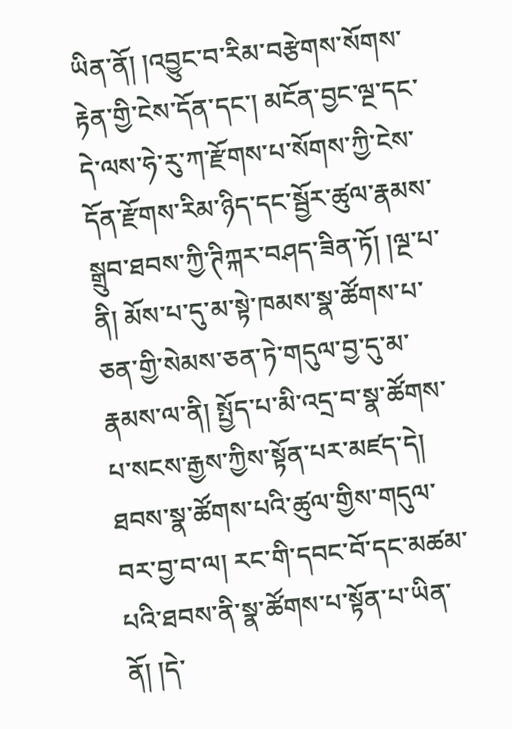ཡིན་ནོ། །འབྱུང་བ་རིམ་བརྩེགས་སོགས་རྟེན་གྱི་ངེས་དོན་དང་། མངོན་བྱང་ལྔ་དང་དེ་ལས་ཧེ་རུ་ཀ་རྫོགས་པ་སོགས་ཀྱི་ངེས་དོན་རྫོགས་རིམ་ཉིད་དང་སྦྱོར་ཚུལ་རྣམས་སྒྲུབ་ཐབས་ཀྱི་ཊིཀྐར་བཤད་ཟིན་ཏོ། །ལྔ་པ་ནི། མོས་པ་དུ་མ་སྟེ་ཁམས་སྣ་ཚོགས་པ་ཅན་གྱི་སེམས་ཅན་ཏེ་གདུལ་བྱ་དུ་མ་རྣམས་ལ་ནི། སྤྱོད་པ་མི་འདྲ་བ་སྣ་ཚོགས་པ་སངས་རྒྱས་ཀྱིས་སྟོན་པར་མཛད་དེ། ཐབས་སྣ་ཚོགས་པའི་ཚུལ་གྱིས་གདུལ་བར་བྱ་བ་ལ། རང་གི་དབང་བོ་དང་མཚམ་པའི་ཐབས་ནི་སྣ་ཚོགས་པ་སྟོན་པ་ཡིན་ནོ། །དེ་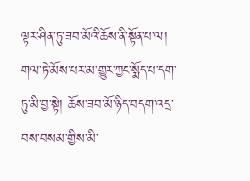ལྟར་ཤིན་ཏུ་ཟབ་མོའི་ཆོས་ནི་སྟོན་པ་ལ། གལ་ཏེ་མོས་པར་མ་གྱུར་ཀྱང་སྨོད་པ་དག་ཏུ་མི་བྱ་སྟེ། ཆོས་ཟབ་མོ་ཉིད་བདག་འདྲ་བས་བསམ་གྱིས་མི་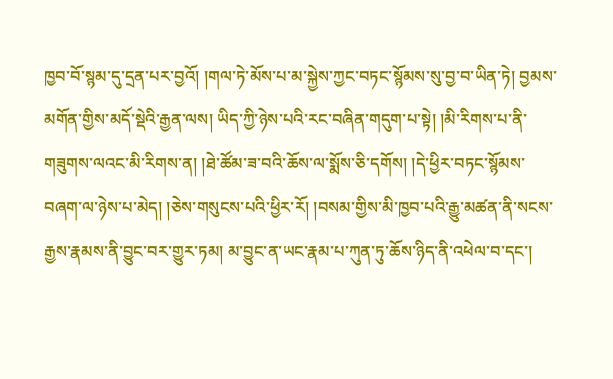ཁྱབ་བོ་སྙམ་དུ་དྲན་པར་བྱའོ། །གལ་ཏེ་མོས་པ་མ་སྐྱེས་ཀྱང་བཏང་སྙོམས་སུ་བྱ་བ་ཡིན་ཏེ། བྱམས་མགོན་གྱིས་མདོ་སྡེའི་རྒྱན་ལས། ཡིད་ཀྱི་ཉེས་པའི་རང་བཞིན་གདུག་པ་སྟེ། །མི་རིགས་པ་ནི་གཟུགས་ལའང་མི་རིགས་ན། །ཐེ་ཚོམ་ཟ་བའི་ཆོས་ལ་སྨོས་ཅི་དགོས། །དེ་ཕྱིར་བཏང་སྙོམས་བཞག་ལ་ཉེས་པ་མེད། །ཅེས་གསུངས་པའི་ཕྱིར་རོ། །བསམ་གྱིས་མི་ཁྱབ་པའི་རྒྱུ་མཚན་ནི་སངས་རྒྱས་རྣམས་ནི་བྱུང་བར་གྱུར་ཏམ། མ་བྱུང་ན་ཡང་རྣམ་པ་ཀུན་ཏུ་ཆོས་ཉིད་ནི་འཕེལ་བ་དང་།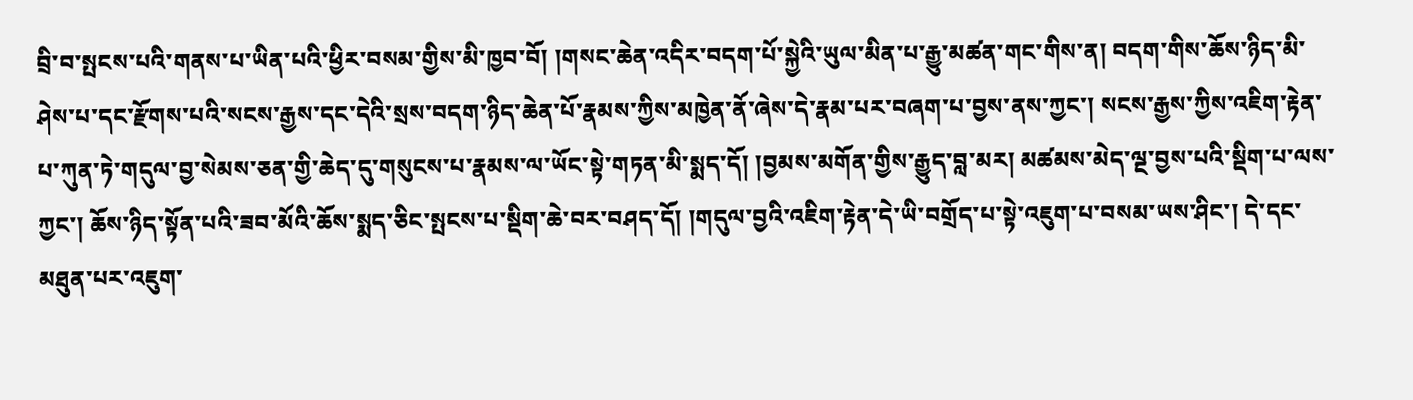བྲི་བ་སྤངས་པའི་གནས་པ་ཡིན་པའི་ཕྱིར་བསམ་གྱིས་མི་ཁྱབ་བོ། །གསང་ཆེན་འདིར་བདག་པོ་སྐྱེའི་ཡུལ་མིན་པ་རྒྱུ་མཚན་གང་གིས་ན། བདག་གིས་ཆོས་ཉིད་མི་ཤེས་པ་དང་རྫོགས་པའི་སངས་རྒྱས་དང་དེའི་སྲས་བདག་ཉིད་ཆེན་པོ་རྣམས་ཀྱིས་མཁྱེན་ནོ་ཞེས་དེ་རྣམ་པར་བཞག་པ་བྱས་ནས་ཀྱང་། སངས་རྒྱས་ཀྱིས་འཇིག་རྟེན་པ་ཀུན་ཏེ་གདུལ་བྱ་སེམས་ཅན་གྱི་ཆེད་དུ་གསུངས་པ་རྣམས་ལ་ཡོང་སྟེ་གཏན་མི་སྨད་དོ། །བྱམས་མགོན་གྱིས་རྒྱུད་བླ་མར། མཚམས་མེད་ལྔ་བྱས་པའི་སྡིག་པ་ལས་ཀྱང་། ཆོས་ཉིད་སྟོན་པའི་ཟབ་མོའི་ཆོས་སྨད་ཅིང་སྤངས་པ་སྡིག་ཆེ་བར་བཤད་དོ། །གདུལ་བྱའི་འཇིག་རྟེན་དེ་ཡི་བགྲོད་པ་སྟེ་འཇུག་པ་བསམ་ཡས་ཤིང་། དེ་དང་མཐུན་པར་འཇུག་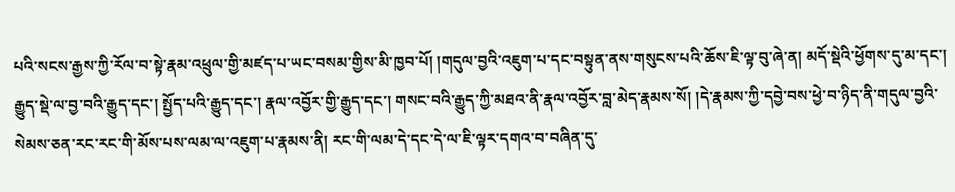པའི་སངས་རྒྱས་ཀྱི་རོལ་བ་སྟེ་རྣམ་འཕྲུལ་གྱི་མཛད་པ་ཡང་བསམ་གྱིས་མི་ཁྱབ་པོ། །གདུལ་བྱའི་འཇུག་པ་དང་བསྟུན་ནས་གསུངས་པའི་ཆོས་ཇི་ལྟ་བུ་ཞེ་ན། མདོ་སྡེའི་ཕྱོགས་དུ་མ་དང་། རྒྱུད་སྡེ་ལ་བྱ་བའི་རྒྱུད་དང་། སྤྱོད་པའི་རྒྱུད་དང་། རྣལ་འབྱོར་གྱི་རྒྱུད་དང་། གསང་བའི་རྒྱུད་ཀྱི་མཐའ་ནི་རྣལ་འབྱོར་བླ་མེད་རྣམས་སོ། །དེ་རྣམས་ཀྱི་དབྱེ་བས་ཕྱེ་བ་ཉིད་ནི་གདུལ་བྱའི་སེམས་ཅན་རང་རང་གི་མོས་པས་ལམ་ལ་འཇུག་པ་རྣམས་ནི། རང་གི་ལམ་དེ་དང་དེ་ལ་ཇི་ལྟར་དགའ་བ་བཞིན་དུ་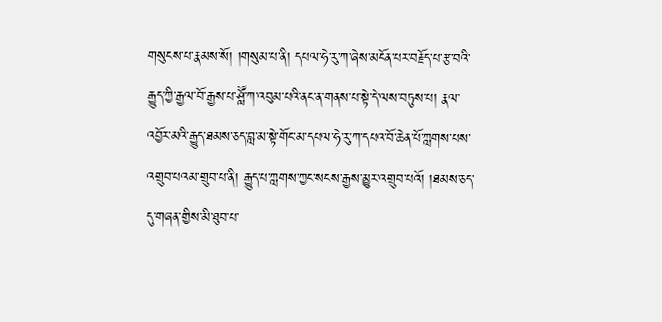གསུངས་པ་རྣམས་སོ། །གསུམ་པ་ནི། དཔལ་ཧེ་རུ་ཀ་ཞེས་མངོན་པར་བརྗོད་པ་རྩ་བའི་རྒྱུད་ཀྱི་རྒྱལ་བོ་རྒྱས་པ་ཤླཽ་ཀ་འབུམ་པའི་ནང་ན་གནས་པ་སྟེ་དེ་ལས་བཏུས་པ། རྣལ་འབྱོར་མའི་རྒྱུད་ཐམས་ཅད་བླ་མ་སྟེ་གོང་མ་དཔལ་ཧེ་རུ་ཀ་དཔའ་བོ་ཆེན་པོ་ཀླགས་པས་འགྲུབ་པའམ་གྲུབ་པ་ནི། རྒྱུད་པ་ཀླགས་ཀྱང་སངས་རྒྱས་མྱུར་འགྲུབ་པའོ། །ཐམས་ཅད་དུ་གཞན་གྱིས་མི་ཐུབ་པ་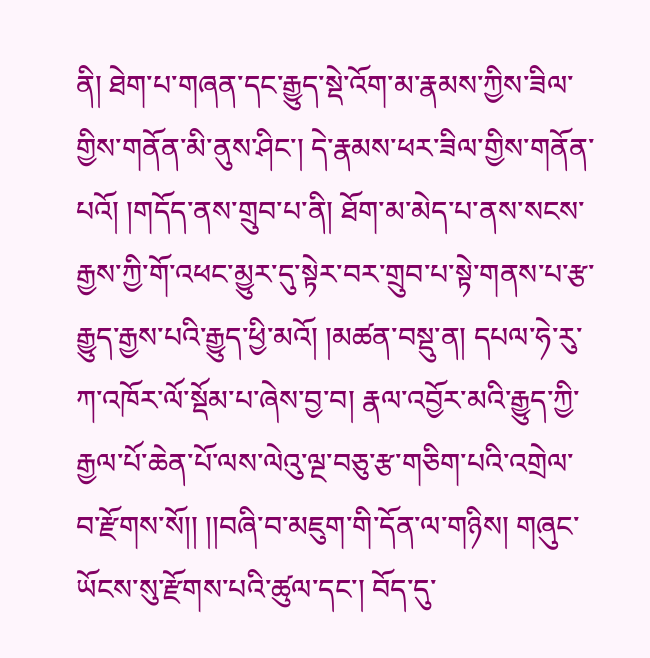ནི། ཐེག་པ་གཞན་དང་རྒྱུད་སྡེ་འོག་མ་རྣམས་ཀྱིས་ཟིལ་གྱིས་གནོན་མི་ནུས་ཤིང་། དེ་རྣམས་ཕར་ཟིལ་གྱིས་གནོན་པའོ། །གདོད་ནས་གྲུབ་པ་ནི། ཐོག་མ་མེད་པ་ནས་སངས་རྒྱས་ཀྱི་གོ་འཕང་མྱུར་དུ་སྟེར་བར་གྲུབ་པ་སྟེ་གནས་པ་རྩ་རྒྱུད་རྒྱས་པའི་རྒྱུད་ཕྱི་མའོ། །མཚན་བསྡུ་ན། དཔལ་ཧེ་རུ་ཀ་འཁོར་ལོ་སྡོམ་པ་ཞེས་བྱ་བ། རྣལ་འབྱོར་མའི་རྒྱུད་ཀྱི་རྒྱལ་པོ་ཆེན་པོ་ལས་ལེའུ་ལྔ་བཅུ་རྩ་གཅིག་པའི་འགྲེལ་བ་རྫོགས་སོ།། །།བཞི་བ་མཇུག་གི་དོན་ལ་གཉིས། གཞུང་ཡོངས་སུ་རྫོགས་པའི་ཚུལ་དང་། བོད་དུ་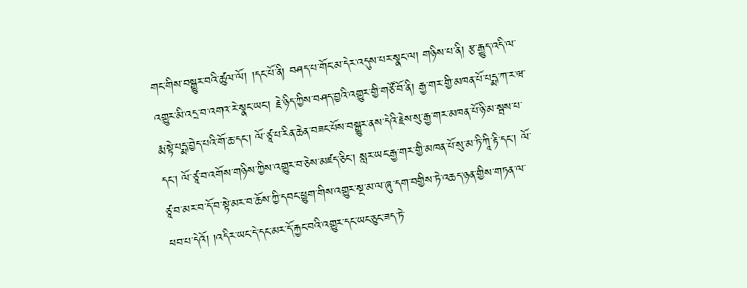གང་གིས་བསྒྱུར་བའི་ཚུལ་ལོ། །དང་པོ་ནི། བཤད་པ་གོང་མ་དེར་འདུས་པར་སྣང་ལ། གཉིས་པ་ནི། རྩ་རྒྱུད་འདི་ལ་འགྱུར་མི་འདྲ་བ་འགའ་རེ་སྣང་ཡང་། རྗེ་ཉིད་ཀྱིས་བཤད་བྱའི་འགྱུར་གྱི་གཙོ་བོ་ནི། རྒྱ་གར་གྱི་མཁན་པོ་པདྨ་ཀ་ར་ཝ་རྨ་སྟེ་པདྨ་བྱེད་པའི་གོ་ཆ་དང་། ལོ་ཙཱ་པ་རིན་ཆེན་བཟང་པོས་བསྒྱུར་ནས་དེའི་རྗེས་སུ་རྒྱ་གར་མཁན་པོ་ཉི་མ་སྦས་པ་དང་། ལོ་ཙཱ་བ་འགོས་གཉིས་ཀྱིས་འགྱུར་བ་ཅེས་མཛད་ཅིང་། སླར་ཡང་རྒྱ་གར་གྱི་མཁན་པོ་སུ་མ་ཏི་ཀཱི་རྟི་དང་། ལོ་ཙཱ་བ་མར་བ་དོ་བ་སྟེ་མར་བ་ཆོས་ཀྱི་དབང་ཕྱུག་གིས་འགྱུར་སྔ་མ་ལ་ཞུ་དག་བགྱིས་ཏེ་འཆད་ཉན་གྱིས་གཏན་ལ་ཕབ་པ་དེའོ། །འདིར་ཡང་དེ་དང་མར་དོ་རྐྱང་བའི་འགྱུར་དང་ཡང་ཅུང་ཟད་ཏེ་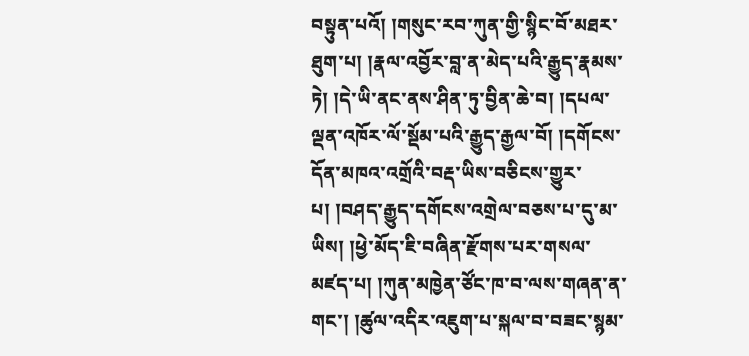བསྟུན་པའོ། །གསུང་རབ་ཀུན་གྱི་སྙིང་བོ་མཐར་ཐུག་པ། །རྣལ་འབྱོར་བླ་ན་མེད་པའི་རྒྱུད་རྣམས་ཏེ། །དེ་ཡི་ནང་ནས་ཤིན་ཏུ་བྱིན་ཆེ་བ། །དཔལ་ལྡན་འཁོར་ལོ་སྡོམ་པའི་རྒྱུད་རྒྱལ་བོ། །དགོངས་དོན་མཁའ་འགྲོའི་བརྡ་ཡིས་བཅིངས་གྱུར་པ། །བཤད་རྒྱུད་དགོངས་འགྲེལ་བཅས་པ་དུ་མ་ཡིས། །ཕྱེ་མོད་ཇི་བཞིན་རྫོགས་པར་གསལ་མཛད་པ། །ཀུན་མཁྱེན་ཙོང་ཁ་བ་ལས་གཞན་ན་གང་། །ཚུལ་འདིར་འཇུག་པ་སྐལ་བ་བཟང་སྙམ་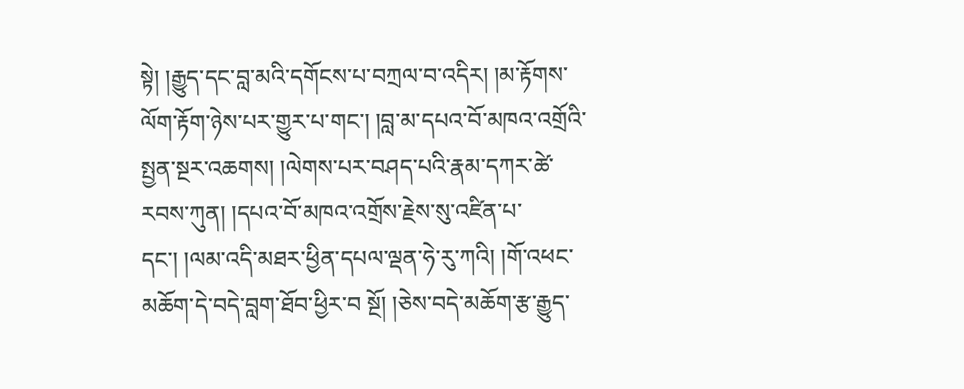སྟེ། །རྒྱུད་དང་བླ་མའི་དགོངས་པ་བཀྲལ་བ་འདིར། །མ་རྟོགས་ལོག་རྟོག་ཉེས་པར་གྱུར་པ་གང་། །བླ་མ་དཔའ་བོ་མཁའ་འགྲོའི་སྤྱན་སྔར་འཆགས། །ལེགས་པར་བཤད་པའི་རྣམ་དཀར་ཚེ་རབས་ཀུན། །དཔའ་བོ་མཁའ་འགྲོས་རྗེས་སུ་འཛིན་པ་དང་། །ལམ་འདི་མཐར་ཕྱིན་དཔལ་ལྡན་ཧེ་རུ་ཀའི། །གོ་འཕང་མཆོག་དེ་བདེ་བླག་ཐོབ་ཕྱིར་བ སྔོ། །ཅེས་བདེ་མཆོག་རྩ་རྒྱུད་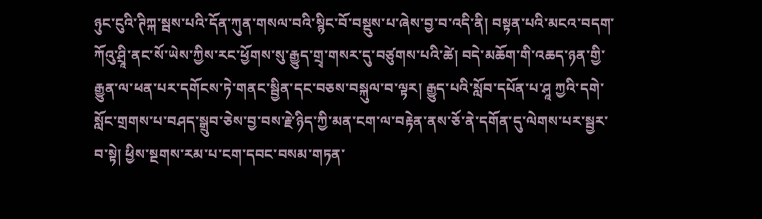ཉུང་ངུའི་ཊིཀྐ་སྦས་པའི་དོན་ཀུན་གསལ་བའི་སྙིང་བོ་བསྡུས་པ་ཞེས་བྱ་བ་འདི་ནི། བསྟན་པའི་མངའ་བདག་ཀོའུ་ཤྲཱི་ནང་སོ་ཡེས་ཀྱིས་རང་ཕྱོགས་སུ་རྒྱུད་གྲྭ་གསར་དུ་བཙུགས་པའི་ཚེ། བདེ་མཆོག་གི་འཆད་ཉན་གྱི་རྒྱུན་ལ་ཕན་པར་དགོངས་ཏེ་གནང་སྦྱིན་དང་བཅས་བསྐུལ་བ་ལྟར། རྒྱུད་པའི་སློབ་དཔོན་པ་ཤཱ ཀྱའི་དགེ་སློང་གྲགས་པ་བཤད་སྒྲུབ་ཅེས་བྱ་བས་རྗེ་ཉིད་ཀྱི་མན་ངག་ལ་བརྟེན་ནས་ཅོ་ནེ་དགོན་དུ་ལེགས་པར་སྦྱར་བ་སྟེ། ཕྱིས་སྔགས་རམ་པ་ངག་དབང་བསམ་གཏན་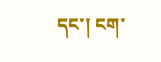དང་། ངག་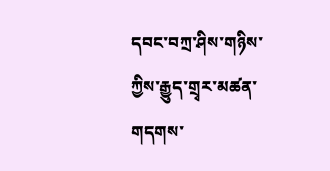དབང་བཀྲ་ཤིས་གཉིས་ཀྱིས་རྒྱུད་གྲྭར་མཚན་གདགས་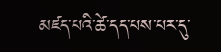མཛད་པའི་ཚེ་དད་པས་པར་དུ་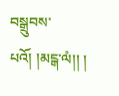བསྒྲུབས་པའོ། །མངྒ་ལཾ།། །